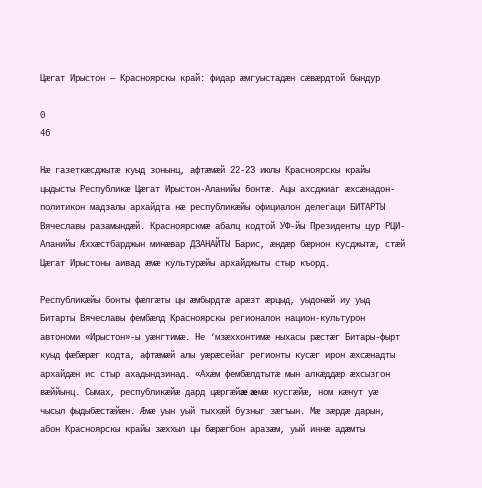Цæгат Ирыстон — Красноярскы край: фидар æмгуыстадæн сæвæрдтой бындур

0
46

Нæ газеткæсджытæ куыд зонынц, афтæмæй 22-23 июлы Красноярскы крайы цыдысты Республикæ Цæгат Ирыстон-Аланийы бонтæ. Ацы ахсджиаг æхсæнадон-политикон мадзалы архайдта нæ республикæйы официалон делегаци БИТАРТЫ Вячеславы разамындæй. Красноярскмæ абалц кодтой УФ-йы Президенты цур РЦИ-Аланийы Æххæстбарджын минæвар ДЗАНАЙТЫ Барис, æндæр бæрнон кусджытæ, стæй Цæгат Ирыстоны аивад æмæ культурæйы архайджыты стыр къорд.

Республикæйы бонты фæлгæты цы æмбырдтæ арæзт æрцыд, уыдонæй иу уыд Битарты Вячеславы фембæлд Красноярскы регионалон национ-культурон автономи «Ирыстон»-ы уæнгтимæ. Не ‘мзæххонтимæ ныхасы рæстæг Битары-фырт куыд фæбæрæг кодта, афтæмæй алы уæрæсейаг регионты кусæг ирон æхсæнадты архайдæн ис стыр ахадындзинад. «Ахæм фембæлдтытæ мын алкæддæр æхсызгон вæййынц. Сымах, республикæйæ дард цæргæйæ æмæ кусгæйæ, ном кæнут уæ чысыл фыдыбæстæйæн. Æмæ уын уый тыххæй бузныг зæгъын. Мæ зæрдæ дарын, абон Красноярскы крайы зæххыл цы бæрæгбон аразæм, уый иннæ адæмты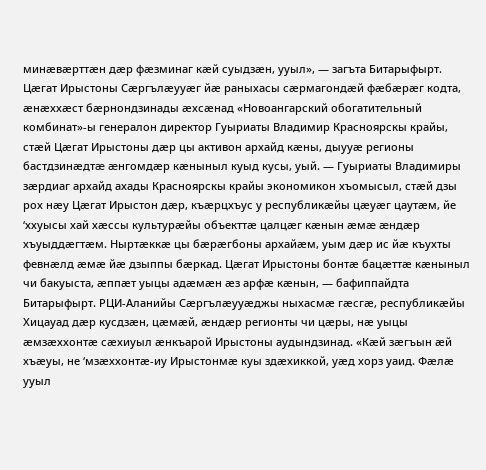минæвæрттæн дæр фæзминаг кæй суыдзæн, ууыл», — загъта Битарыфырт. Цæгат Ирыстоны Сæргълæууæг йæ раныхасы сæрмагондæй фæбæрæг кодта, æнæххæст бæрнондзинады æхсæнад «Новоангарский обогатительный комбинат»-ы генералон директор Гуыриаты Владимир Красноярскы крайы, стæй Цæгат Ирыстоны дæр цы активон архайд кæны, дыууæ регионы бастдзинæдтæ æнгомдæр кæныныл куыд кусы, уый. — Гуыриаты Владимиры зæрдиаг архайд ахады Красноярскы крайы экономикон хъомысыл, стæй дзы рох нæу Цæгат Ирыстон дæр, къæрцхъус у республикæйы цæуæг цаутæм, йе ‘ххуысы хай хæссы культурæйы объекттæ цалцæг кæнын æмæ æндæр хъуыддæгтæм. Ныртæккæ цы бæрæгбоны архайæм, уым дæр ис йæ къухты февнæлд æмæ йæ дзыппы бæркад. Цæгат Ирыстоны бонтæ бацæттæ кæныныл чи бакуыста, æппæт уыцы адæмæн æз арфæ кæнын, — бафиппайдта Битарыфырт. РЦИ-Аланийы Сæргълæууæджы ныхасмæ гæсгæ, республикæйы Хицауад дæр кусдзæн, цæмæй, æндæр регионты чи цæры, нæ уыцы æмзæххонтæ сæхиуыл æнкъарой Ирыстоны аудындзинад. «Кæй зæгъын æй хъæуы, не ‘мзæххонтæ-иу Ирыстонмæ куы здæхиккой, уæд хорз уаид. Фæлæ ууыл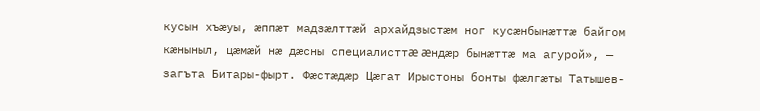кусын хъæуы, æппæт мадзæлттæй архайдзыстæм ног кусæнбынæттæ байгом кæныныл, цæмæй нæ дæсны специалисттæ æндæр бынæттæ ма агурой», — загъта Битары-фырт. Фæстæдæр Цæгат Ирыстоны бонты фæлгæты Татышев-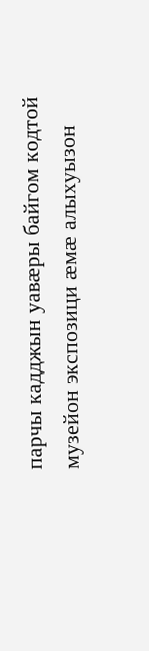парчы кадджын уавæры байгом кодтой музейон экспозици æмæ алыхуызон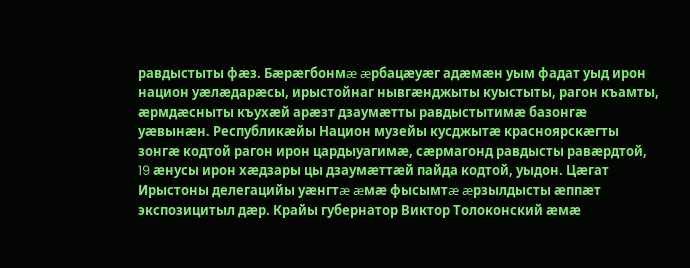равдыстыты фæз. Бæрæгбонмæ æрбацæуæг адæмæн уым фадат уыд ирон национ уæлæдарæсы, ирыстойнаг нывгæнджыты куыстыты, рагон къамты, æрмдæсныты къухæй арæзт дзаумæтты равдыстытимæ базонгæ уæвынæн. Республикæйы Национ музейы кусджытæ красноярскæгты зонгæ кодтой рагон ирон цардыуагимæ, сæрмагонд равдысты равæрдтой, 19 æнусы ирон хæдзары цы дзаумæттæй пайда кодтой, уыдон. Цæгат Ирыстоны делегацийы уæнгтæ æмæ фысымтæ æрзылдысты æппæт экспозицитыл дæр. Крайы губернатор Виктор Толоконский æмæ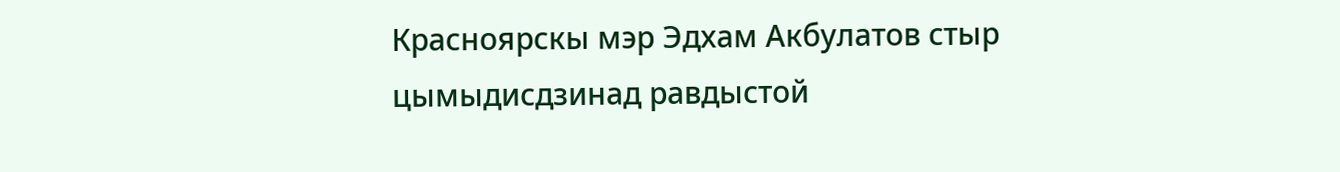Красноярскы мэр Эдхам Акбулатов стыр цымыдисдзинад равдыстой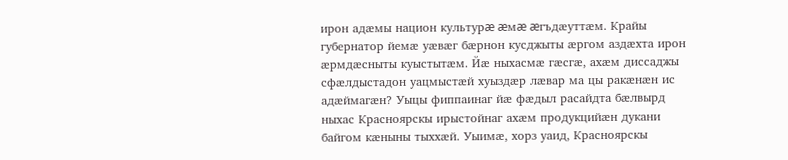ирон адæмы национ культурæ æмæ æгъдæуттæм. Крайы губернатор йемæ уæвæг бæрнон кусджыты æргом аздæхта ирон æрмдæсныты куыстытæм. Йæ ныхасмæ гæсгæ, ахæм диссаджы сфæлдыстадон уацмыстæй хуыздæр лæвар ма цы ракæнæн ис адæймагæн? Уыцы фиппаинаг йæ фæдыл расайдта бæлвырд ныхас Красноярскы ирыстойнаг ахæм продукцийæн дукани байгом кæныны тыххæй. Уыимæ, хорз уаид, Красноярскы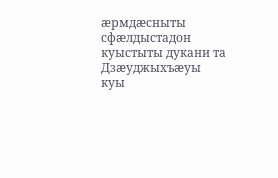æрмдæсныты сфæлдыстадон куыстыты дукани та Дзæуджыхъæуы куы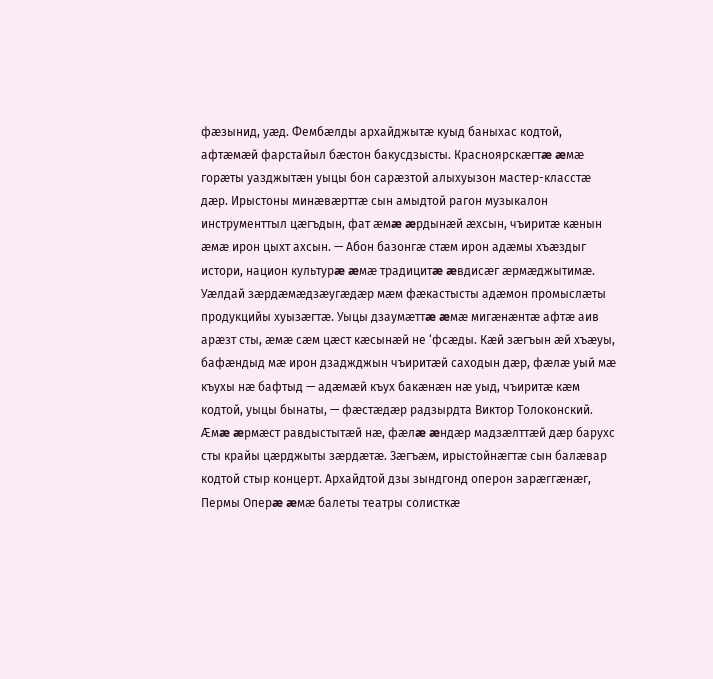фæзынид, уæд. Фембæлды архайджытæ куыд баныхас кодтой, афтæмæй фарстайыл бæстон бакусдзысты. Красноярскæгтæ æмæ горæты уазджытæн уыцы бон сарæзтой алыхуызон мастер-класстæ дæр. Ирыстоны минæвæрттæ сын амыдтой рагон музыкалон инструменттыл цæгъдын, фат æмæ æрдынæй æхсын, чъиритæ кæнын æмæ ирон цыхт ахсын. — Абон базонгæ стæм ирон адæмы хъæздыг истори, национ культурæ æмæ традицитæ æвдисæг æрмæджытимæ. Уæлдай зæрдæмæдзæугæдæр мæм фæкастысты адæмон промыслæты продукцийы хуызæгтæ. Уыцы дзаумæттæ æмæ мигæнæнтæ афтæ аив арæзт сты, æмæ сæм цæст кæсынæй не ‘фсæды. Кæй зæгъын æй хъæуы, бафæндыд мæ ирон дзаджджын чъиритæй саходын дæр, фæлæ уый мæ къухы нæ бафтыд — адæмæй къух бакæнæн нæ уыд, чъиритæ кæм кодтой, уыцы бынаты, — фæстæдæр радзырдта Виктор Толоконский. Æмæ æрмæст равдыстытæй нæ, фæлæ æндæр мадзæлттæй дæр барухс сты крайы цæрджыты зæрдæтæ. Зæгъæм, ирыстойнæгтæ сын балæвар кодтой стыр концерт. Архайдтой дзы зындгонд оперон зарæггæнæг, Пермы Оперæ æмæ балеты театры солисткæ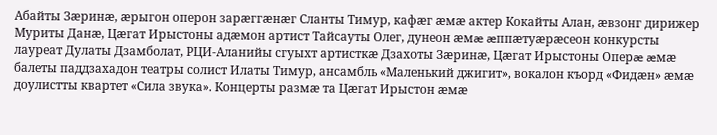Абайты Зæринæ, æрыгон оперон зарæггæнæг Сланты Тимур, кафæг æмæ актер Кокайты Алан, æвзонг дирижер Муриты Данæ, Цæгат Ирыстоны адæмон артист Тайсауты Олег, дунеон æмæ æппæтуæрæсеон конкурсты лауреат Дулаты Дзамболат, РЦИ-Аланийы сгуыхт артисткæ Дзахоты Зæринæ, Цæгат Ирыстоны Оперæ æмæ балеты паддзахадон театры солист Илаты Тимур, ансамбль «Маленький джигит», вокалон къорд «Фидæн» æмæ доулистты квартет «Сила звука». Концерты размæ та Цæгат Ирыстон æмæ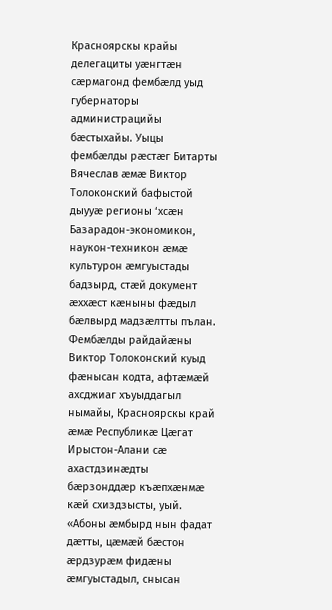Красноярскы крайы делегациты уæнгтæн сæрмагонд фембæлд уыд губернаторы администрацийы бæстыхайы. Уыцы фембæлды рæстæг Битарты Вячеслав æмæ Виктор Толоконский бафыстой дыууæ регионы ‘хсæн Базарадон-экономикон, наукон-техникон æмæ культурон æмгуыстады бадзырд, стæй документ æххæст кæныны фæдыл бæлвырд мадзæлтты пълан. Фембæлды райдайæны Виктор Толоконский куыд фæнысан кодта, афтæмæй ахсджиаг хъуыддагыл нымайы, Красноярскы край æмæ Республикæ Цæгат Ирыстон-Алани сæ ахастдзинæдты бæрзонддæр къæпхæнмæ кæй схиздзысты, уый. «Абоны æмбырд нын фадат дæтты, цæмæй бæстон æрдзурæм фидæны æмгуыстадыл, снысан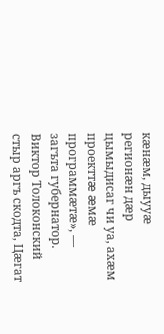кæнæм, дыууæ регионæн дæр цымыдисаг чи уа, ахæм проекттæ æмæ программæтæ», — загъта губернатор. Виктор Толоконский стыр аргъ скодта, Цæгат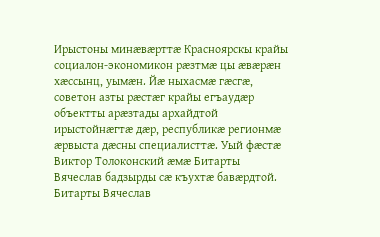Ирыстоны минæвæрттæ Красноярскы крайы социалон-экономикон рæзтмæ цы æвæрæн хæссынц, уымæн. Йæ ныхасмæ гæсгæ, советон азты рæстæг крайы егъаудæр объектты арæзтады архайдтой ирыстойнæгтæ дæр, республикæ регионмæ æрвыста дæсны специалисттæ. Уый фæстæ Виктор Толоконский æмæ Битарты Вячеслав бадзырды сæ къухтæ бавæрдтой. Битарты Вячеслав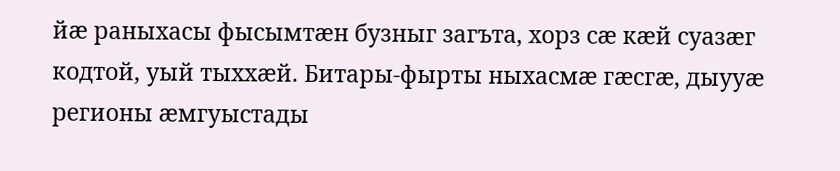йæ раныхасы фысымтæн бузныг загъта, хорз сæ кæй суазæг кодтой, уый тыххæй. Битары-фырты ныхасмæ гæсгæ, дыууæ регионы æмгуыстады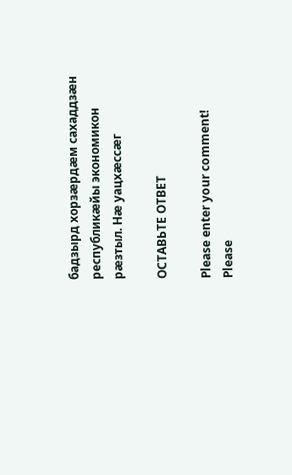бадзырд хорзæрдæм сахаддзæн республикæйы экономикон рæзтыл. Нæ уацхæссæг

ОСТАВЬТЕ ОТВЕТ

Please enter your comment!
Please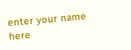enter your name here